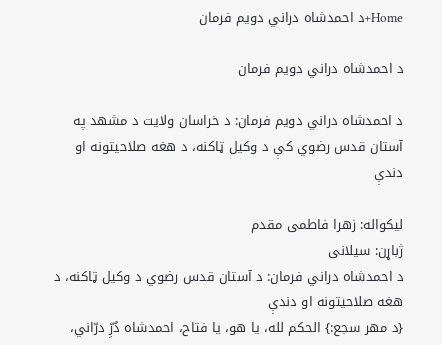Home+د احمدشاه دراني دویم فرمان

د احمدشاه دراني دویم فرمان

د احمدشاه دراني دویم فرمان: د خراسان ولایت د مشهد په آستان قدس رضوي کې د وکیل ټاکنه، د هغه صلاحیتونه او دندې

لیکواله: زهرا فاطمی مقدم
ژباړن: سیلانی
د احمدشاه دراني فرمان: د آستان قدس رضوي د وکیل ټاکنه، د هغه صلاحیتونه او دندې
{د مهر سجع:} الحکم لله، یا هو، یا فتاح، احمدشاه دُرِّ درّاني،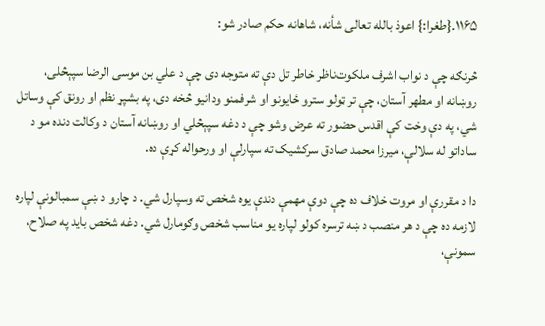۱۱۶۵.{طغرا:} اعوذ بالله تعالی شأنه، شاهانه حکم صادر شو:

څرنګه چې د نواب اشرف ملکوت‌ناظر خاطر تل دې ته متوجه دی چې د علي بن موسی الرضا سپېڅلی، روښانه او مطهر آستان، چې تر ټولو سترو ځایونو او شرفمنو ودانیو څخه دی، په بشپړ نظم او رونق کې وساتل شي، په دې وخت کې اقدس حضور ته عرض وشو چې د دغه سپېڅلي او روښانه آستان د وکالت دنده مو د ساداتو له سلالې، میرزا محمد صادق سرکشیک ته سپارلې او ورحواله کړې ده.

دا د مقررې او مروت خلاف ده چې دوې مهمې دندې یوه شخص ته وسپارل شي. د چارو د ښې سمبالونې لپاره لازمه ده چې د هر منصب د ښه ترسره کولو لپاره یو مناسب شخص وګومارل شي. دغه شخص باید په صلاح، سمونې،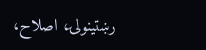رښتینولۍ، اصلاح،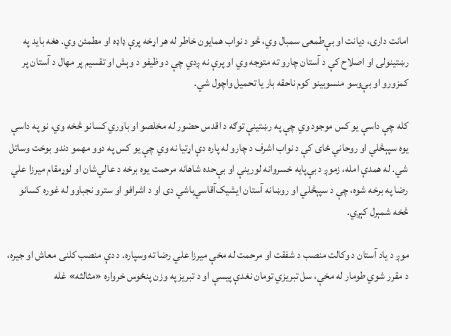امانت دارۍ، دیانت او بې‌طمعۍ سمبال وي، څو د نواب همایون خاطر له هر اړخه پرې ډاډه او مطمئن وي. هغه باید په رښتینولۍ او اصلاح کې د آستان چارو ته متوجه وي او پرې نه ږدي چې د وظیفو د وېش او تقسیم پر مهال د آستان پر کمزورو او بې‌وسو منسوبینو کوم ناحقه بار یا تحمیل واچول شي.

کله چې داسې یو کس موجود وي چې په رښتینې توګه د اقدس حضور له مخلصو او باوري کسانو څخه وي، نو په داسې یوه سپېڅلي او روحاني ځای کې د نواب اشرف د چارو له پاره دې اړتیا نه وي چې یو کس په دوو مهمو دندو بوخت وساتل شي. له همدې امله، زموږ د بې‌پایه خسروانه لورینې او بې‌حده شاهانه مرحمت یوه برخه د عالي‌شان او لوړمقام میرزا علي رضا په برخه شوه، چې د سپېڅلي او روښانه آستان ایشیک‌آقاسي‌باشي دی او د اشرافو او سترو نجباوو له غوره کسانو څخه شمېرل کېږي.

موږ د یاد آستان د وکالت منصب د شفقت او مرحمت له مخې میرزا علي رضا ته وسپاره. د دې منصب کلنی معاش او جیره، د مقرر شوي طومار له مخې، سل تبریزي تومان نغدې پیسې او د تبریز په وزن پنځوس خرواره «مثالثه» غله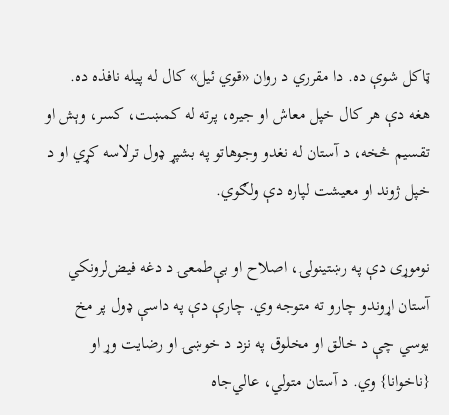ټاکل شوې ده. دا مقرري د روان «قوي ئیل» کال له پیله نافذه ده. هغه دې هر کال خپل معاش او جیره، پرته له کمښت، کسر، وېش او تقسیم څخه، د آستان له نغدو وجوهاتو په بشپړ ډول ترلاسه کړي او د خپل ژوند او معیشت لپاره دې ولګوي.

نوموړی دې په رښتینولۍ، اصلاح او بې‌طمعۍ د دغه فیض‌لرونکي آستان اړوندو چارو ته متوجه وي. چارې دې په داسې ډول پر مخ یوسي چې د خالق او مخلوق په نزد د خوښۍ او رضایت وړ او {ناخوانا} وي. د آستان متولي، عالي‌جاه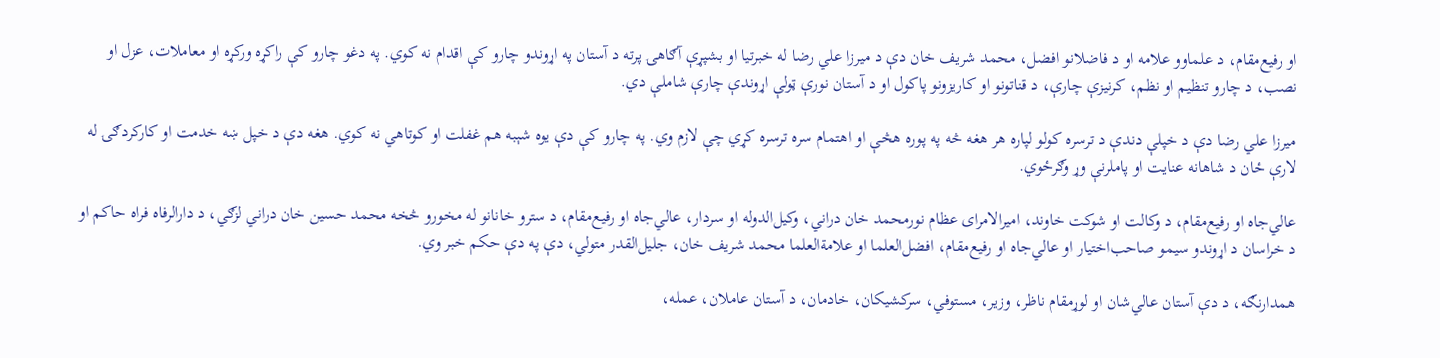او رفیع‌مقام، د علماوو علامه او د فاضلانو افضل، محمد شریف خان دې د میرزا علي رضا له خبرتیا او بشپړې آګاهۍ پرته د آستان په اړوندو چارو کې اقدام نه کوي. په دغو چارو کې راکړه ورکړه او معاملات، عزل او نصب، د چارو تنظیم او نظم، کرنیزې چارې، د قناتونو او کاریزونو پاکول او د آستان نورې ټولې اړوندې چارې شاملې دي.

میرزا علي رضا دې د خپلې دندې د ترسره کولو لپاره هر هغه څه په پوره هڅې او اهتمام سره ترسره کړي چې لازم وي. په چارو کې دې یوه شېبه هم غفلت او کوتاهي نه کوي. هغه دې د خپل ښه خدمت او کارکردګۍ له لارې ځان د شاهانه عنایت او پاملرنې وړ وګرځوي.

عالي‌جاه او رفیع‌مقام، د وکالت او شوکت خاوند، امیرالامرای عظام نورمحمد خان دراني، وکیل‌الدوله او سردار، عالي‌جاه او رفیع‌مقام، د سترو خانانو له مخورو څخه محمد حسین خان دراني لزګي، د دارالرفاه فراه حاکم او د خراسان د اړوندو سیمو صاحب‌اختیار او عالي‌جاه او رفیع‌مقام، افضل‌العلما او علامة‌العلما محمد شریف خان، جلیل‌القدر متولي، دې په دې حکم خبر وي.

همدارنګه، د دې آستان عالي‌شان او لوړمقام ناظر، وزیر، مستوفي، سرکشیکان، خادمان، د آستان عاملان، عمله،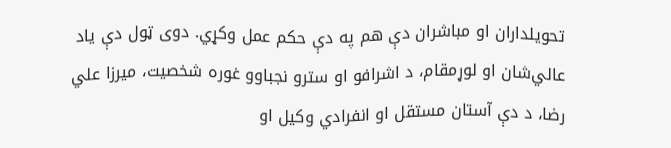تحویلداران او مباشران دې هم په دې حکم عمل وکړي. دوی ټول دې یاد عالي‌شان او لوړمقام، د اشرافو او سترو نجباوو غوره شخصیت، میرزا علي رضا، د دې آستان مستقل او انفرادي وکیل او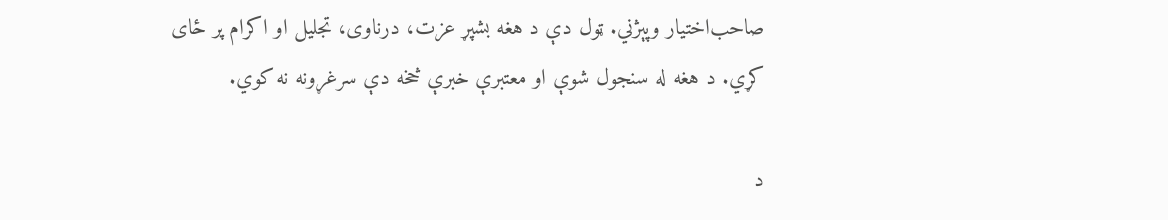صاحب‌اختیار وپېژني. ټول دې د هغه بشپړ عزت، درناوی، تجلیل او اکرام پر ځای کړي. د هغه له سنجول شوې او معتبرې خبرې څخه دې سرغړونه نه کوي.

د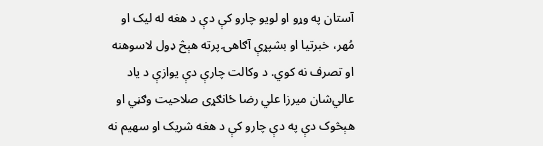آستان په وړو او لویو چارو کې دې د هغه له لیک او مُهر، خبرتیا او بشپړې آګاهۍ پرته هېڅ ډول لاسوهنه او تصرف نه کوي. د وکالت چارې دې یوازې د یاد عالي‌شان میرزا علي رضا ځانګړی صلاحیت وګڼي او هېڅوک دې په دې چارو کې د هغه شریک او سهیم نه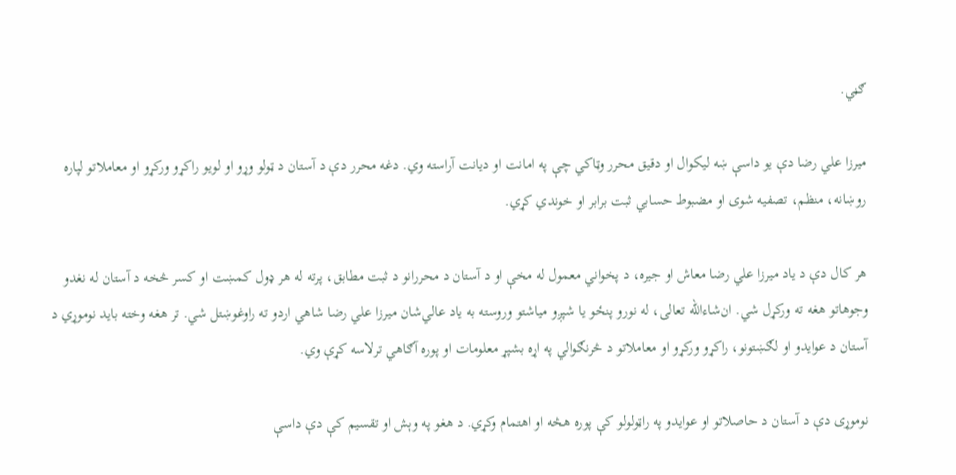ګڼي.

میرزا علي رضا دې یو داسې ښه لیکوال او دقیق محرر وټاکي چې په امانت او دیانت آراسته وي. دغه محرر دې د آستان د ټولو وړو او لویو راکړو ورکړو او معاملاتو لپاره روښانه، منظم، تصفیه شوی او مضبوط حسابي ثبت برابر او خوندي کړي.

هر کال دې د یاد میرزا علي رضا معاش او جیره، د پخواني معمول له مخې او د آستان د محررانو د ثبت مطابق، پرته له هر ډول کمښت او کسر څخه د آستان له نغدو وجوهاتو هغه ته ورکړل شي. ان‌شاءالله تعالی، له نورو پنځو یا شپږو میاشتو وروسته به یاد عالي‌شان میرزا علي رضا شاهي اردو ته راوغوښتل شي. تر هغه وخته باید نوموړي د آستان د عوایدو او لګښتونو، راکړو ورکړو او معاملاتو د څرنګوالي په اړه بشپړ معلومات او پوره آګاهي ترلاسه کړې وي.

نوموړی دې د آستان د حاصلاتو او عوایدو په راټولولو کې پوره هڅه او اهتمام وکړي. د هغو په وېش او تقسیم کې دې داسې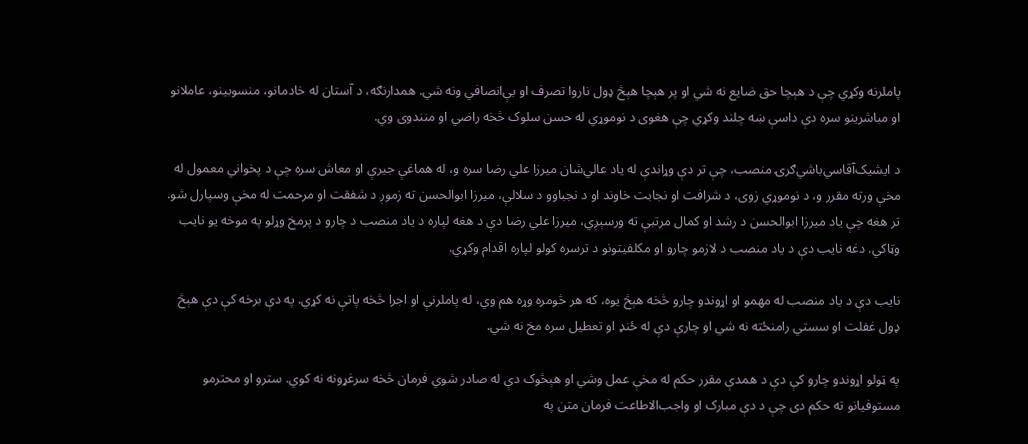پاملرنه وکړي چې د هېچا حق ضایع نه شي او پر هېچا هېڅ ډول ناروا تصرف او بې‌انصافي ونه شي. همدارنګه، د آستان له خادمانو، منسوبینو، عاملانو او مباشرینو سره دې داسې ښه چلند وکړي چې هغوی د نوموړي له حسن سلوک څخه راضي او منندوی وي.

د ایشیک‌آقاسي‌باشي‌ګرۍ منصب، چې تر دې وړاندې له یاد عالي‌شان میرزا علي رضا سره و، له هماغې جیرې او معاش سره چې د پخواني معمول له مخې ورته مقرر و، د نوموړي زوی، د شرافت او نجابت خاوند او د نجباوو د سلالې، میرزا ابوالحسن ته زموږ د شفقت او مرحمت له مخې وسپارل شو. تر هغه چې یاد میرزا ابوالحسن د رشد او کمال مرتبې ته ورسېږي، میرزا علي رضا دې د هغه لپاره د یاد منصب د چارو د پرمخ وړلو په موخه یو نایب وټاکي. دغه نایب دې د یاد منصب د لازمو چارو او مکلفیتونو د ترسره کولو لپاره اقدام وکړي.

نایب دې د یاد منصب له مهمو او اړوندو چارو څخه هېڅ یوه، که هر څومره وړه هم وي، له پاملرنې او اجرا څخه پاتې نه کړي. په دې برخه کې دې هېڅ ډول غفلت او سستي رامنځته نه شي او چارې دې له ځنډ او تعطیل سره مخ نه شي.

په ټولو اړوندو چارو کې دې د همدې مقرر حکم له مخې عمل وشي او هېڅوک دې له صادر شوي فرمان څخه سرغړونه نه کوي. سترو او محترمو مستوفیانو ته حکم دی چې د دې مبارک او واجب‌الاطاعت فرمان متن په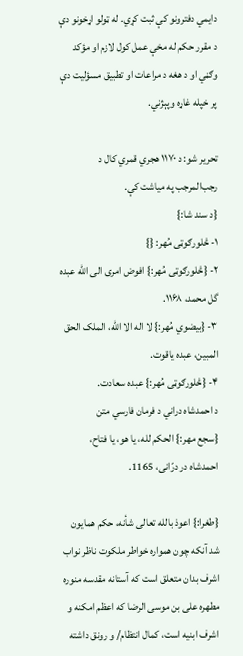دایمي دفترونو کې ثبت کړي. له ټولو اړخونو دې د مقرر حکم له مخې عمل کول لازم او مؤکد وګڼي او د هغه د مراعات او تطبیق مسؤلیت دې پر خپله غاړه وپېژني.

تحریر شو: د ۱۱۷۰ هجري قمري کال د رجب‌المرجب په میاشت کې.
{د سند شا:}
۱- څلورګوټی مُهر: {}
۲- {څلورګوټی مُهر:} افوض امری الی الله عبده گل محمد، ۱۱۶۸.
۳- {بیضوي مُهر:} لا اله الا الله، الملک الحق المبین، عبده یاقوت.
۴- {څلورګوټی مُهر:} عبده سعادت.
د احمدشاه دراني د فرمان فارسي متن
{سجع مهر:} الحکم لله، یا هو، یا فتاح، احمدشاه در درّانی، 1165.

{طغرا:} اعوذ بالله تعالی شأنه، حکم همایون شد آنکه چون همواره خواطر ملکوت ناظر نواب اشرف بدان متعلق است که آستانه مقدسه منوره مطهره علی بن موسی الرضا که اعظم امکنه و اشرف ابنیه است، کمال انتظام/ و رونق داشته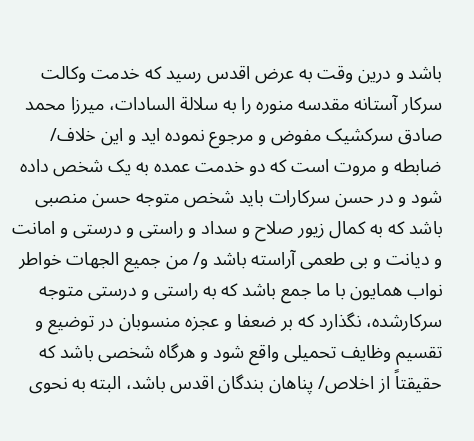باشد و درین وقت به عرض اقدس رسید که خدمت وکالت سرکار آستانه مقدسه منوره را به سلالة السادات، میرزا محمد صادق سرکشیک مفوض و مرجوع نموده اید و این خلاف/ ضابطه و مروت است که دو خدمت عمده به یک شخص داده شود و در حسن سرکارات باید شخص متوجه حسن منصبی باشد که به کمال زیور صلاح و سداد و راستی و درستی و امانت و دیانت و بی طعمی آراسته باشد و/ من جمیع الجهات خواطر نواب همایون با ما جمع باشد که به راستی و درستی متوجه سرکارشده، نگذارد که بر ضعفا و عجزه منسوبان در توضیع و تقسیم وظایف تحمیلی واقع شود و هرگاه شخصی باشد که حقیقتاً از اخلاص/ پناهان بندگان اقدس باشد، البته به نحوی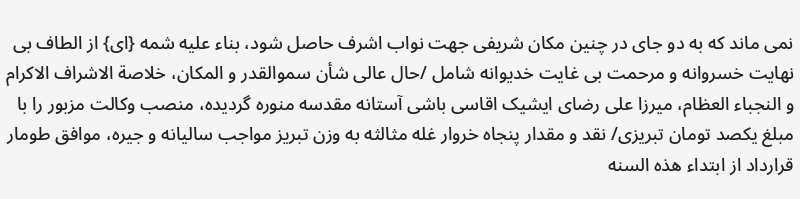نمی ماند که به دو جای در چنین مکان شریفی جهت نواب اشرف حاصل شود، بناء علیه شمه {ای} از الطاف بی نهایت خسروانه و مرحمت بی غایت خدیوانه شامل /حال عالی شأن سموالقدر و المکان، خلاصة الاشراف الاکرام و النجباء العظام، میرزا علی رضای ایشیک اقاسی باشی آستانه مقدسه منوره گردیده، منصب وکالت مزبور را با مبلغ یکصد تومان تبریزی/ نقد و مقدار پنجاه خروار غله مثالثه به وزن تبریز مواجب سالیانه و جیره، موافق طومار قرارداد از ابتداء هذه السنه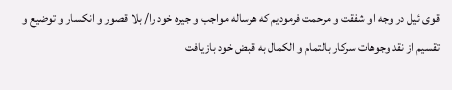قوی ئیل در وجه او شفقت و مرحمت فرمودیم که هرساله مواجب و جیره خود را/ بلا قصور و انکسار و توضیع و تقسیم از نقد وجوهات سرکار بالتمام و الکمال به قبض خود بازیافت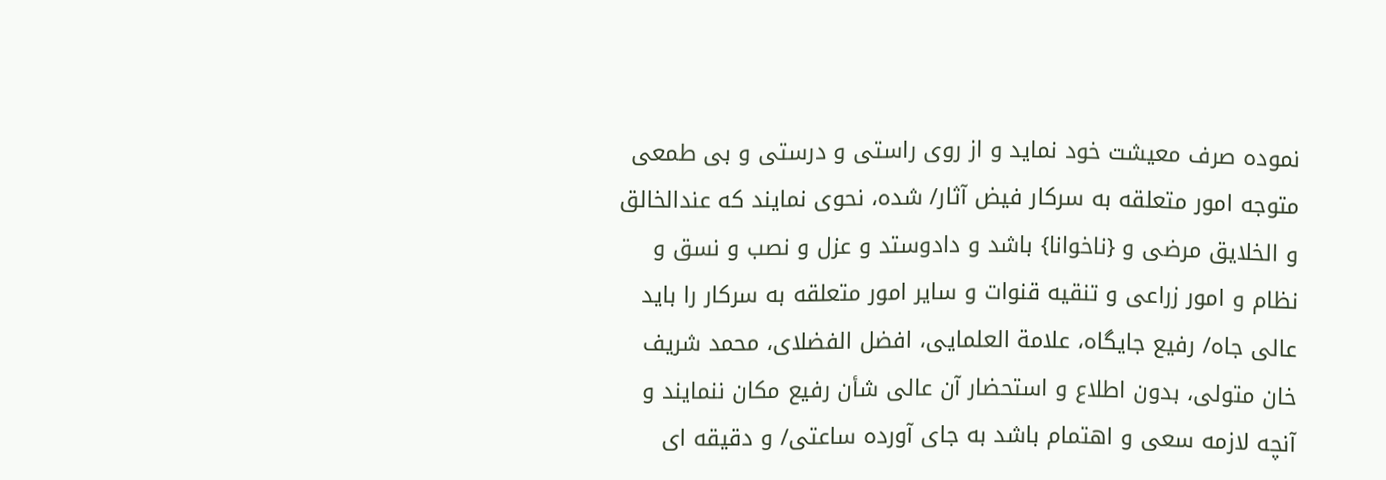نموده صرف معیشت خود نماید و از روی راستی و درستی و بی طمعی متوجه امور متعلقه به سرکار فیض آثار/ شده، نحوی نمایند که عندالخالق و الخلایق مرضی و {ناخوانا} باشد و دادوستد و عزل و نصب و نسق و نظام و امور زراعی و تنقیه قنوات و سایر امور متعلقه به سرکار را باید عالی جاه/ رفیع جایگاه، علامة العلمایی، افضل الفضلای، محمد شریف خان متولی، بدون اطلاع و استحضار آن عالی شأن رفیع مکان ننمایند و آنچه لازمه سعی و اهتمام باشد به جای آورده ساعتی/ و دقیقه ای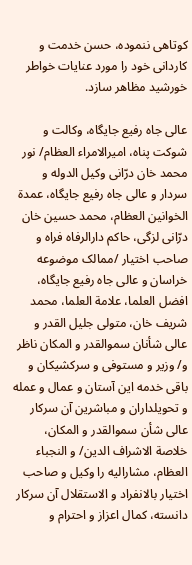کوتاهی ننموده، حسن خدمت و کاردانی خود را مورد عنایات خواطر خورشید مظاهر سازد.

عالی جاه رفیع جایگاه، وکالت و شوکت پناه، امیرالامراء العظام/ نور محمد خان درّانی وکیل الدوله و سردار و عالی جاه رفیع جایگاه، عمدة الخوانین العظام، محمد حسین خان درّانی لزگی، حاکم دارالرفاه فراه و صاحب اختیار /ممالک موضوعه خراسان و عالی جاه رفیع جایگاه، افضل العلما، علامة العلما، محمد شریف خان، متولی جلیل القدر و عالی شأنان سموالقدر و المکان ناظر و/ وزیر و مستوفی و سرکشیکان و باقی خدمه این آستان و عمال و عمله و تحویلداران و مباشرین آن سرکار عالی شأن سموالقدر و المکان، خلاصة الاشراف الدین/ و النجباء العظام، مشارالیه را وکیل و صاحب اختیار بالانفراد و الاستقلال آن سرکار دانسته، کمال اعزاز و احترام و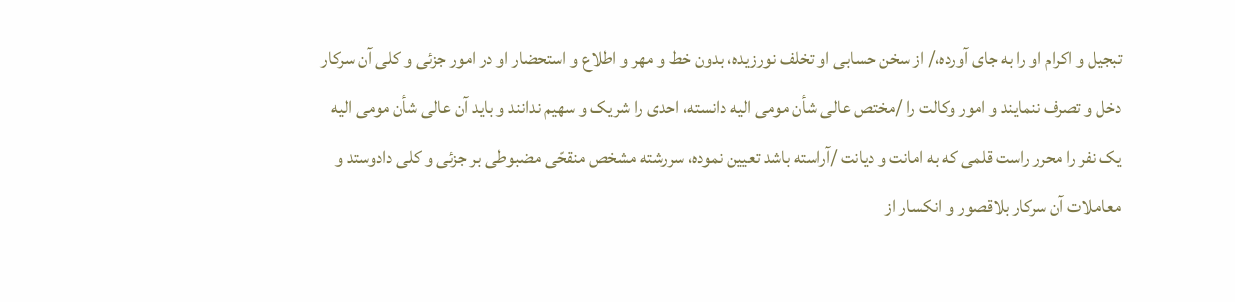تبجیل و اکرام او را به جای آورده،/ از سخن حسابی او تخلف نورزیده، بدون خط و مهر و اطلاع و استحضار او در امور جزئی و کلی آن سرکار دخل و تصرف ننمایند و امور وکالت را /مختص عالی شأن مومی الیه دانسته، احدی را شریک و سهیم ندانند و باید آن عالی شأن مومی الیه یک نفر را محرر راست قلمی که به امانت و دیانت /آراسته باشد تعیین نموده، سررشته مشخص منقحّی مضبوطی بر جزئی و کلی دادوستد و معاملات آن سرکار بلاقصور و انکسار از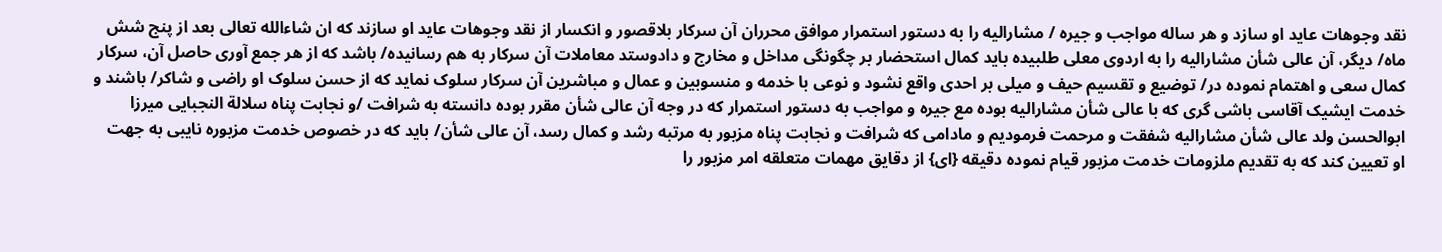نقد وجوهات عاید او سازد و هر ساله مواجب و جیره / مشارالیه را به دستور استمرار موافق محرران آن سرکار بلاقصور و انکسار از نقد وجوهات عاید او سازند که ان شاءالله تعالی بعد از پنج شش ماه/ دیگر، آن عالی شأن مشارالیه را به اردوی معلی طلبیده باید کمال استحضار بر چگونگی مداخل و مخارج و دادوستد معاملات آن سرکار به هم رسانیده/ باشد که از هر جمع آوری حاصل آن، سرکار کمال سعی و اهتمام نموده در/ توضیع و تقسیم حیف و میلی بر احدی واقع نشود و نوعی با خدمه و منسوبین و عمال و مباشرین آن سرکار سلوک نماید که از حسن سلوک او راضی و شاکر/ باشند و خدمت ایشیک آقاسی باشی گری که با عالی شأن مشارالیه بوده مع جیره و مواجب به دستور استمرار که در وجه آن عالی شأن مقرر بوده دانسته به شرافت /و نجابت پناه سلالة النجبایی میرزا ابوالحسن ولد عالی شأن مشارالیه شفقت و مرحمت فرمودیم و مادامی که شرافت و نجابت پناه مزبور به مرتبه رشد و کمال رسد، آن عالی شأن/ باید که در خصوص خدمت مزبوره نایبی به جهت او تعیین کند که به تقدیم ملزومات خدمت مزبور قیام نموده دقیقه {ای} از دقایق مهمات متعلقه امر مزبور را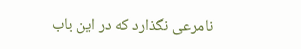نامرعی نگذارد که در این باب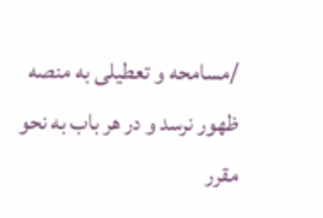/مسامحه و تعطیلی به منصه ظهور نرسد و در هر باب به نحو مقرر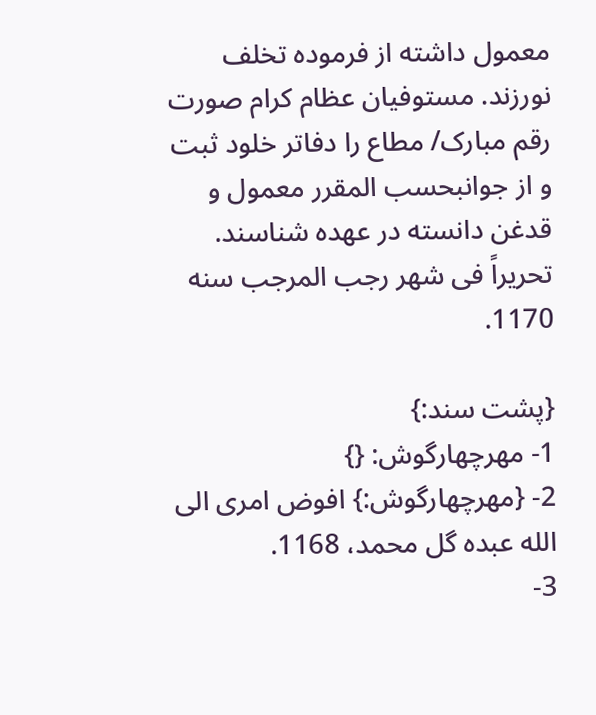معمول داشته از فرموده تخلف نورزند. مستوفیان عظام کرام صورت رقم مبارک/ مطاع را دفاتر خلود ثبت و از جوانبحسب المقرر معمول و قدغن دانسته در عهده شناسند. تحریراً فی شهر رجب المرجب سنه 1170.

{پشت سند:}
1- مهرچهارگوش: {}
2- {مهرچهارگوش:} افوض امری الی الله عبده گل محمد، 1168.
3-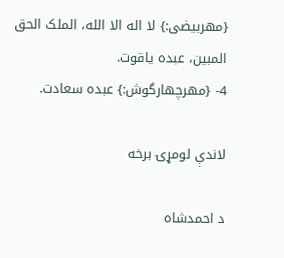{مهربیضی:} لا اله الا الله، الملک الحق المبین، عبده یاقوت.
4- {مهرچهارگوش:} عبده سعادت.

لاندې لومړۍ برخه

د احمدشاه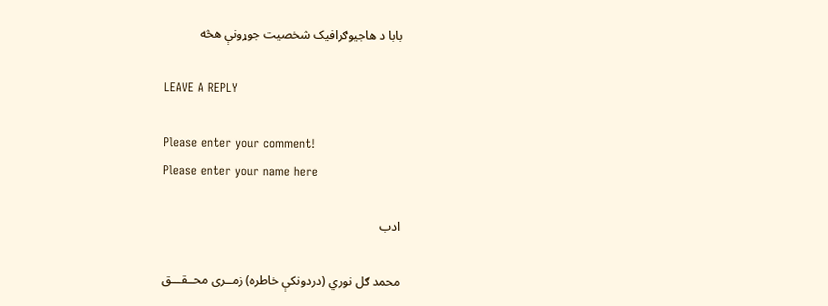بابا د هاجیوګرافیک شخصیت جوړونې هڅه

LEAVE A REPLY

Please enter your comment!
Please enter your name here

ادب

محمد ګل نوري (دردونکې خاطره) زمــری محــقـــق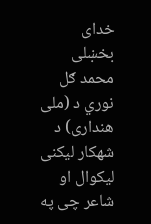خدای بخښلی محمد ګل نوري د (ملی هنداری) د شهکار لیکنی لیکوال او شاعر چی په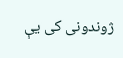ژوندونی کی یې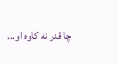چا قدر نه کاوه او...